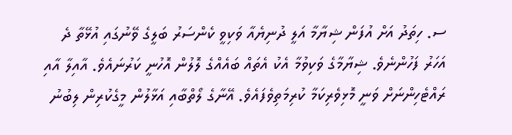ސ. ހިތަދު އަށް އުފަން ޝިޔާމާ އަލީ ދުނިޔެއާ ވަކިވީ ކެންސަރު ބަލީގެ ވޭނުގައި އުޅޭތާ ދެ އަހަރު ފަހުންނެވެ. ޝިޔާމާގެ ވަކިވުމާ އެކު އެތައް ބައެއްގެ ލޮލުން އޮހުނީ ކަރުނައެވެ. އާއިލާ އާއި ރައްޓެހިންނަށް ވަނީ މޮޅިވެރިކަމާ ކުރިމަތިވެފައެވެ. އޭނާގެ ލޯތްބާއި އަޅާލުން މީގެކުރިން ލިބުނު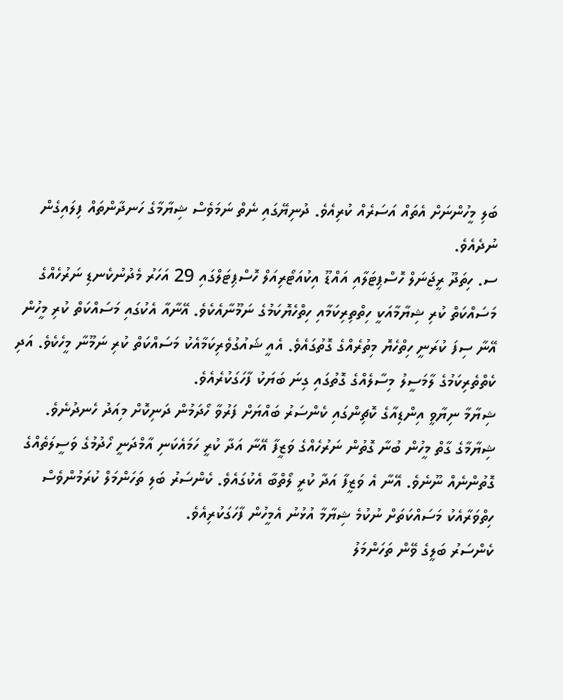ބަލި މީހުންނަށް އެތައް އަސަރެއް ކުރިއެވެ. ދުނިޔޭގައި ނެތް ނަމަވެސް ޝިޔާމާގެ ހަނދާންތައް ފިލައިގެން ނުދެއެވެ.
ސ. ހިތަދޫ ރީޖަނަލް ހޮސްޕިޓަލާއި އައްޑޫ އިކުއަޓޯރިއަލް ހޮސްޕިޓަލްގައި 29 އަހަރު މެދުނުކެނޑި ނަރުހެއްގެ މަސައްކަތް ކުރި ޝިޔާމާއަކީ ހިތްތިރިކަމާއި ހިތްހެޔޮކަމުގެ ނަމޫނާއެކެވެ. އޭނާއާ އެކުގައި މަސައްކަތް ކުރި މީހުން އޭނާ ސިފަ ކުރަނީ ހިތްހެޔޮ މިތުރެއްގެ ގޮތުގައެވެ. އެއީ ޝައުގުވެރިކަމާއެކު މަސައްކަތް ކުރި ނަމޫނާ މީހެކެވެ. އަދި ކެތްތެރިކަމުގެ ލާމަސީލު މިސާލެއްގެ ގޮތުގައި ގިނަ ބަޔަކު ފާހަގަކުރެއެވެ.
ޝިޔާމާ ނިޔާވީ އިންޑިއާގެ ކޮޗިންގައި ކެންސަރު ބައްޔަށް ފަރުވާ ހޯދަމުން ދަނިކޮށް މިއަދު ހެނދުނެވެ.
ޝިޔާމާގެ ގާތް މީހުން ބުނާ ގޮތުން ނަރުހެއްގެ ވަޒީފާ އޭނާ އަދާ ކުރީ ހަމައެކަނި އާމްދަނީ ހޯދުމުގެ ވަސީލަތެއްގެ ގޮތުންނެއް ނޫނެވެ. އޭނާ އެ ވަޒީފާ އަދާ ކުރީ ލޯތްބާ އެކުގައެވެ. ކެންސަރު ބަލި ތަހަންމަލް ކުރަމުންވެސް ހިތްވަރާއެކު މަސައްކަތަށް ނުކުމެ ޝިޔާމާ އުޅުނު އެމީހުން ފާހަގަކުރިއެވެ.
ކެންސަރު ބަލީގެ ވޭން ތަހަންމަލު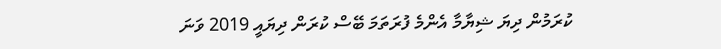ކުރަމުން ދިޔަ ޝިޔާމާ އެންމެ ފުރަތަމަ ބޭސް ކުރަން ދިޔައީ 2019 ވަނަ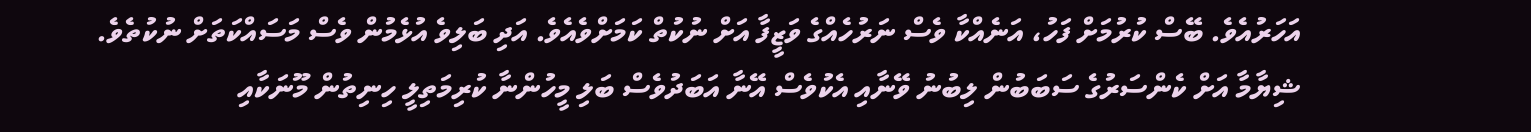އަހަރުއެވެ. ބޭސް ކުރުމަށް ފަހު، އަނެއްކާ ވެސް ނަރުހެއްގެ ވަޒީފާ އަށް ނުކުތް ކަމަށްވެއެވެ. އަދި ބަލިވެ އުޅެމުން ވެސް މަސައްކަތަށް ނުކުތެވެ.
ޝިޔާމާ އަށް ކެންސަރުގެ ސަބަބުން ލިބުނު ވޭނާއި އެކުވެސް އޭނާ އަބަދުވެސް ބަލި މީހުންނާ ކުރިމަތިލީ ހިނިތުން މޫނަކާއި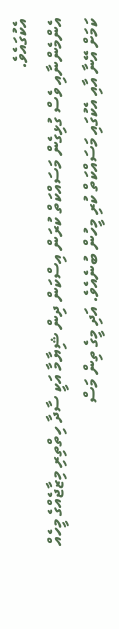އެކުގައެވެ.
އެންމެންނާއި ވެސް ގުޅިގެން މަސައްކަތް ކުރަން އިސްކަން ދިން ޝިޔާމާ އަކީ ސާދާ ހިތްތިރި މިޒާޖެއްގެ މީހެއް ކަމަށް އޭނާ އާއި އެކުގައި މަސައްކަތް ކުރި މީހުން ބުނެއެވެ. އަދި މީގެ ތިން މަސް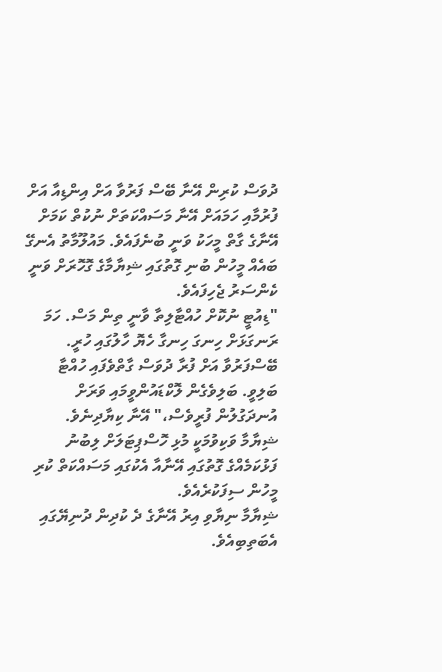ދުވަސް ކުރިން އޭނާ ބޭސް ފަރުވާ އަށް އިންޑިއާ އަށް ފުރުމާއި ހަމައަށް އޭނާ މަސައްކަތަށް ނުކުތް ކަމަށް އޭނާގެ ގާތް މީހަކު ވަނީ ބުނެފައެވެ. މައުލޫމާތު އެނގޭ ބައެއް މީހުން ބުނި ގޮތުގައި ޝިޔާމާގެ ގޮހޮރަށް ވަނީ ކެންސަރު ޖެހިފައެވެ.
"ޑިއުޓީ ނުކޮށް ހުއްޓާލިތާ ވާނީ ތިން މަސް. ހަމަ ރަނގަޅަށް ހިނގަ ހިނގާ ހެޔޮ ހާލުގައި ހުރީ. ބޭސްފަރުވާ އަށް ފުރާ ދުވަސް ގާތްވެފައި ހުއްޓާ ބަލިވީ. ބަލިވެގެން ލޮކްޑައުންވީމައި ވަރަށް އުނދަގުލުން ފުރީވެސް،" އޭނާ ކިޔާދިނެވެ.
ޝިޔާމާ ވަކިވުމަކީ މުޅި ހޮސްޕިޓަލަށް ލިބުނު ފަޅުކަމެއްގެ ގޮތުގައި އޭނާއާ އެކުގައި މަސައްކަތް ކުރި މީހުން ސިފަކުރެއެވެ.
ޝިޔާމާ ނިޔާވި އިރު އޭނާގެ ދެ ކުދިން ދުނިޔޭގައި އެބަތިބިއެވެ.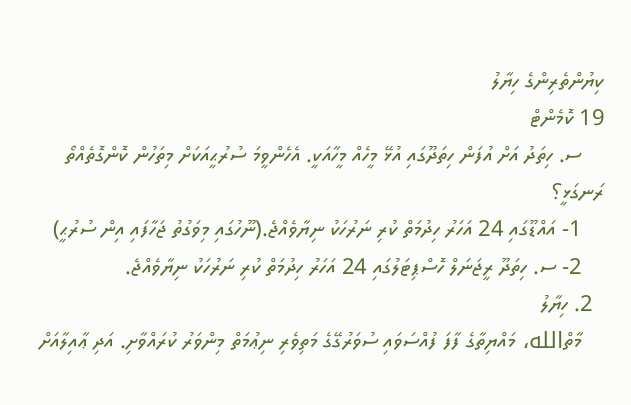ކިޔުންތެރިންގެ ހިޔާލު
19 ކޮމެންޓް
    ސ. ހިތަދު އަށް އުފަން ހިތަދޫގައި އުޅޭ މީހެއް މީހާއަކީ. އެހެންވީމަ ސުރުޙީއަކަށް މިތަހުން ކޮންގޮތެއްތޯ ރަނގަޅީ؟
    1- އައްޑޫގައި 24 އަހަރު ހިދުމަތް ކުރި ނަރުހަކު ނިޔާވެއްޖެ.(ނޫހުގައި މިވަގުތު ޖަހާފައި އިން ސުރުޙީ)
    2- ސ. ހިތަދޫ ރީޖަނަލް ހޮސްޕިޓަލުގައި 24 އަހަރު ހިދުމަތް ކުރި ނަރުހަކު ނިޔާވެއްޖެ.
  2. ހިޔާލު
    މާތްالله، މައްޔިތާގެ ފާފަ ފުއްސަވައި ސުވަރުގޭގެ މަތިވެރި ނިޢުމަތް މިންވަރު ކުރައްވާށި. އަދި ޢާއިލާއަށް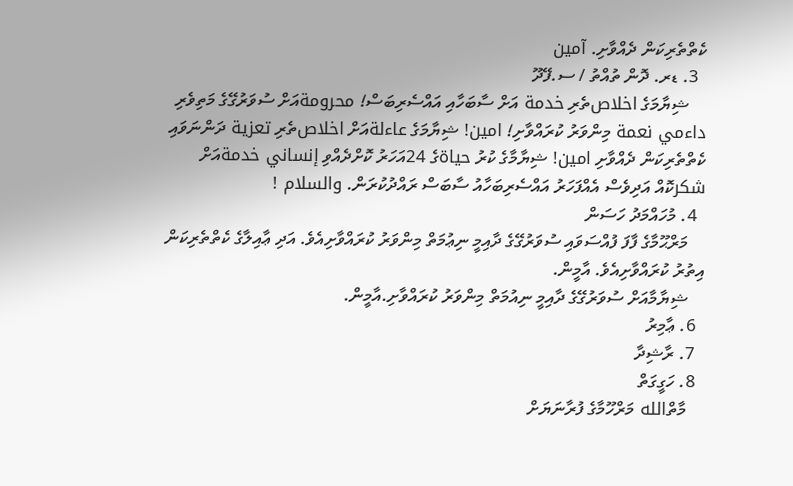ކެތްތެރިކަން ދެއްވާށި. آمین
  3. ޑރ. ދޮން ތުއްތު / ސ.ފޭދޫ
    ޝިޔާމަގެ اخلاصތެރި خدمة އަށް ސާބަހާއި އައްސެރިބަސް! محرومةއަށް ސުވަރުގޭގެ މަތިވެރި داءمي نعمة މިންވަރު ކުރައްވާށި! امين! ޝިޔާމަގެ عاءلةއަށް اخلاصތެރި تعزية ދަންނަވައި ކެތްތެރިކަން ދެއްވާށި امين! ޝިޔާމާގެ ކުރު حياةގެ 24އަހަރު ކޮށްދެއްވި إنساني خدمةއަށް شكرކޮއް އަދިވެސް އެއްފަހަރު އައްސެރިބަހާއު ސާބަސް ރައްދުކުރަން. والسلام !
  4. މުހައްމަދު ހަސަން
    މަރްޙޫމާގެ ފާފަ ފުއްސަވައި ސުވަރުގޭގެ ދާއިމީ ނިޢުމަތް މިންވަރު ކުރައްވާށިއެވެ. އަދި ޢާއިލާގެ ކެތްތެރިކަން އިތުރު ކުރައްވާށިއެވެ. އާމީން.
    ޝިޔާމާއަށް ސުވަރުގޭގެ ދާއިމީ ނިއުމަތް މިންވަރު ކުރައްވާށި.އާމީން.
  6. ޢާމިރު
  7. ރާޝިދާ
  8. ހަގީގަތް
    މާތްالله މަރްހޫމާގެ ފުރާނަޔަށް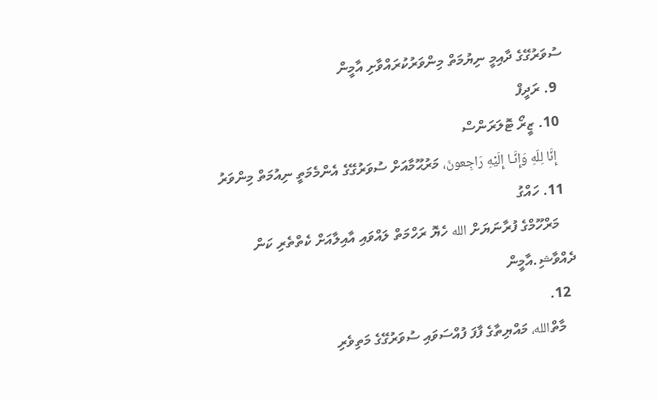ސުވަރުގޭގެ ދާއިމީ ނިޔުމަތް މިންވަރުކުރައްވާށި އާމީން
  9. ރަދީފް
  10. ޒީރޯ ޓޮލަރަންސް
    إِنَّا لِلّهِ وَإِنَّـا إِلَيْهِ رَاجِعونَ، މަރުޙޫމާއަށް ސުވަރުގޭގެ އެންމެމަތީ ނިއުމަތް މިންވަރު
  11. ހައްގު
    މަރްހޫމްގެ ފުރާނަޔަށް الله ހެޔޮ ރަހްމަތް ލައްވައި އާއިލާއަށް ކެތްތެރި ކަން ދެއްވާޝި.އާމީން
  12.
    މާތްالله، މައްޔިތާގެ ފާފަ ފުއްސަވައި ސުވަރުގޭގެ މަތިވެރި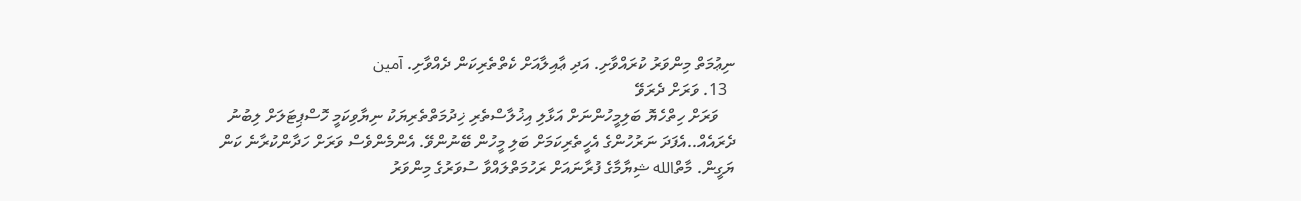ނިޢުމަތް މިންވަރު ކުރައްވާށި. އަދި ޢާއިލާއަށް ކެތްތެރިކަން ދެއްވާށި. آمین
  13. ވަރަށް ދެރަވޭ
    ވަރަށް ހިތްހެޔޮ ބަލިމީހުންނަށް އަޅާލި އިޚުލާސްތެރި ޚިދުމަތްތެރިޔަކު ނިޔާވިކަމީ ހޮސްޕިޓަލަށް ލިބުނު ދެރައެއް..އެފަދަ ނަރުހުންގެ އެހީތެރިކަމަށް ބަލި މީހުން ބޭނުންވޭ. އެންމެންވެސް ވަރަށް ހަދާންކުރާނެ ކަން ޔަގީން. މާތްالله ޝިޔާމާގެ ފުރާނައަށް ރަހުމަތްލައްވާ ސުވަރުގެ މިންވަރު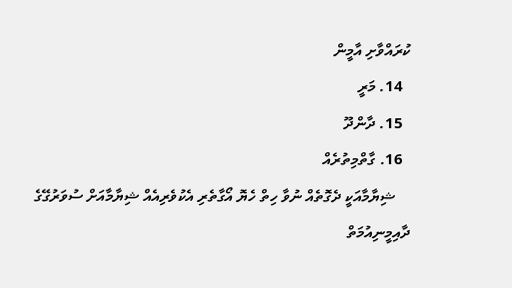ކުރައްވާށި އާމީން
  14. މަރީ
  15. ދާންދޫ
  16. ގާތްމިތުރެއް
    ޝިޔާމާއަކީ ދެގޮތެއް ނުވާ ހިތް ހެޔޮ އޯގާތެރި އެކުވެރިއެއް ޝިޔާމާއަށް ސުވަރުގޭގެ ދާއިމީނިއުމަތް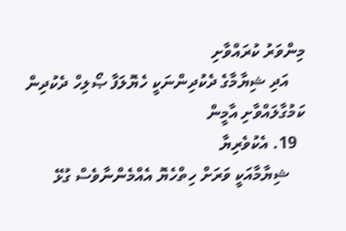މިންވަރު ކުރައްވާށި
    އަދި ޝިޔާމާގެ ދެކުދިންނަކީ ހެޔޮލަފާ ޞޯލިހް ދެކުދިން ކަމުގާލައްވާށި އާމީން
  19. އެކުވެރިޔާ
    ޝިޔާމާއަކީ ވަރަށް ހިތްހެޔޮ އެއްމެންނާވެސް ގުޅޭ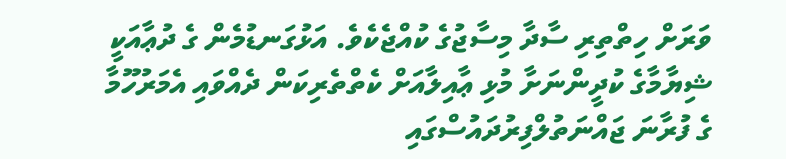ވަރަށް ހިތްތިރި ސާދާ މިސާޖުގެ ކުއްޖެކެވެ. އަޅުގަނޑުމެން ގެ ދުޢާއަކީ ޝިޔާމާގެ ކުދީންނަށާ މުޅި ޢާއިލާއަށް ކެތްތެރިކަން ދެއްވައި އެމަރުހޫމާ ގެ ފުރާނަ ޖައްނަތުލްފިރުދައުސްގައި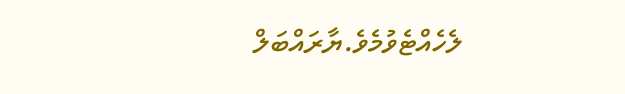ލެހެއްޓެވުމެވެ.ޔާރައްބަލް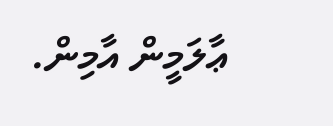ޢާލަމީން އާމިން.